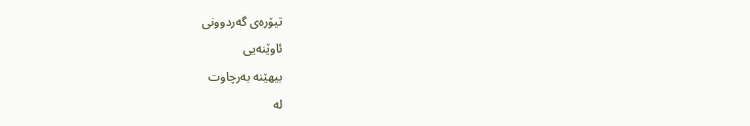تیۆرەی گەردوونی
ئاوێنەیی
بیهێنە بەرچاوت
لە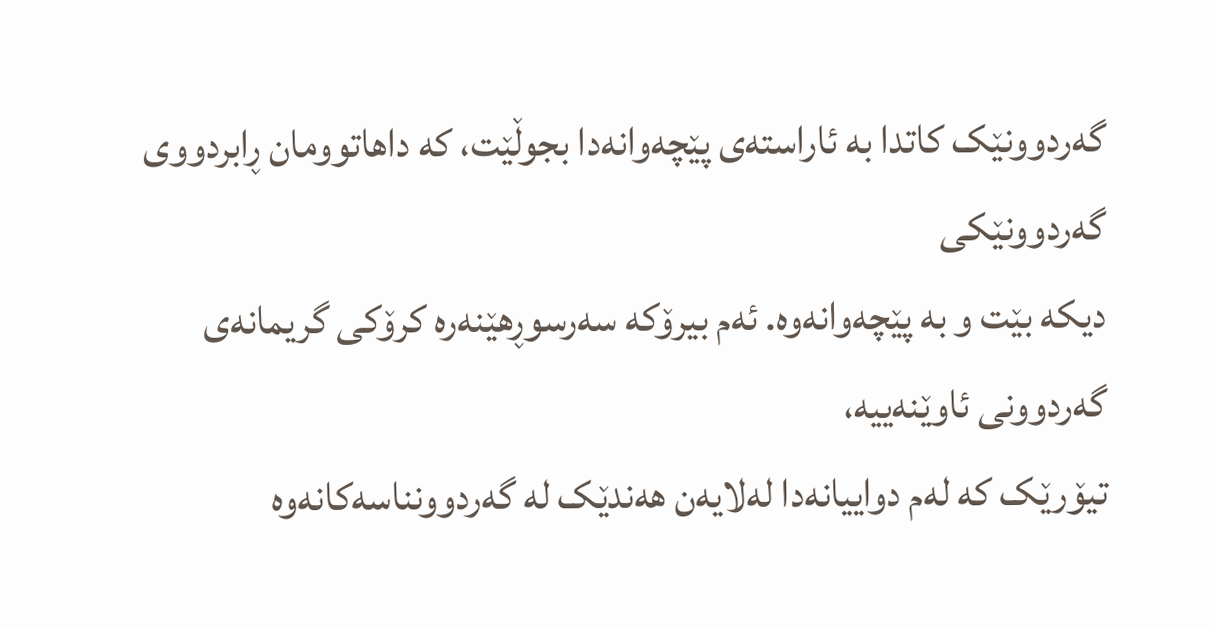گەردوونێک کاتدا بە ئاراستەی پێچەوانەدا بجوڵێت، کە داهاتوومان ڕابردووی گەردوونێکى
دیکە بێت و بە پێچەوانەوە. ئەم بیرۆکە سەرسوڕهێنەرە کرۆکى گریمانەی گەردوونی ئاوێنەییە،
تیۆرێک کە لەم دواییانەدا لەلایەن هەندێک لە گەردوونناسەکانەوە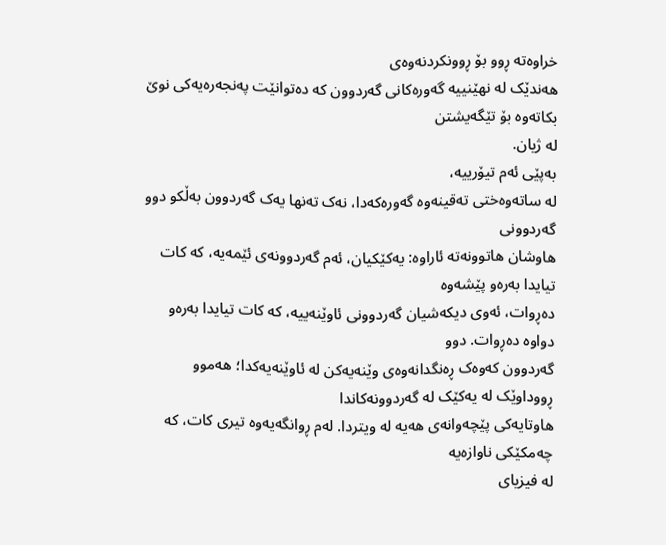خراوەتە ڕوو بۆ ڕوونکردنەوەی
هەندێک لە نهێنییە گەورەکانی گەردوون کە دەتوانێت پەنجەرەیەکی نوێ بکاتەوە بۆ تێگەیشتن
لە ژیان.
بەپێی ئەم تیۆرییە،
لە ساتەوەختی تەقینەوە گەورەکەدا، نەک تەنها یەک گەردوون بەڵکو دوو گەردوونی
هاوشان هاتوونەتە ئاراوە: یەکێکیان، ئەم گەردوونەى ئێمەیە، کە کات تیایدا بەرەو پێشەوە
دەڕوات، ئەوی دیکەشیان گەردوونی ئاوێنەییە، کە کات تیایدا بەرەو دواوە دەڕوات. دوو
گەردوون کەوەک ڕەنگدانەوەی وێنەیەکن لە ئاوێنەیەکدا؛ هەموو ڕووداوێک لە یەکێک لە گەردوونەکاندا
هاوتایەکی پێچەوانەی هەیە لە ویتردا. لەم ڕوانگەیەوە تیری کات، کە چەمکێکی ناوازەیە
لە فیزیای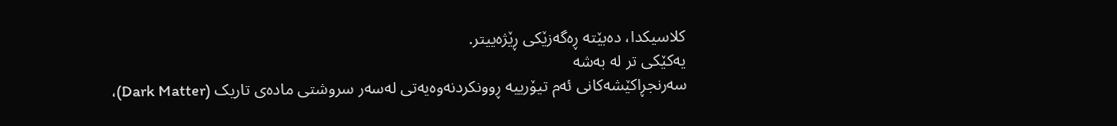کلاسیکدا، دەبێتە ڕەگەزێکى ڕێژەییتر.
یەکێکى تر لە بەشە
سەرنجڕاکێشەکانی ئەم تیۆرییە ڕوونکردنەوەیەتی لەسەر سروشتی مادەی تاریک (Dark Matter)،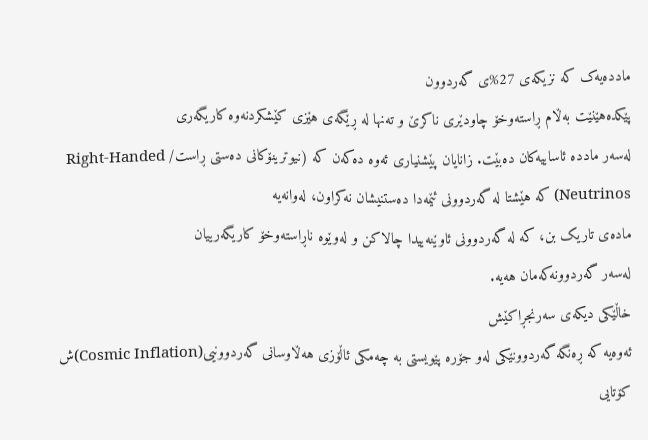ماددەیەک کە نزیکەی 27%ی گەردوون
پێکدەهێنێت بەڵام ڕاستەوخۆ چاودێری ناکرێ و تەنها لە ڕێگەی هێزی کێشکردنەوە کاریگەری
لەسەر ماددە ئاساییەکان دەبێت. زانایان پێشنیاری ئەوە دەکەن کە (نیوترینۆکانی دەستی ڕاست/ Right-Handed Neutrinos) کە هێشتا لە گەردوونی ئێمەدا دەستنیشان نەکراون، لەوانەیە
مادەی تاریک بن، کە لە گەردوونی ئاوێنەییدا چالاکن و لەوێوە ناڕاستەوخۆ کاریگەرییان
لەسەر گەردوونەکەمان هەیە.
خاڵێکی دیکەی سەرنجڕاکێش
ئەوەیە کە ڕەنگە گەردوونێکی لەو جۆرە پێویستی بە چەمکی ئاڵۆزی هەڵاوسانی گەردوونیی(Cosmic Inflation)ش کۆتایی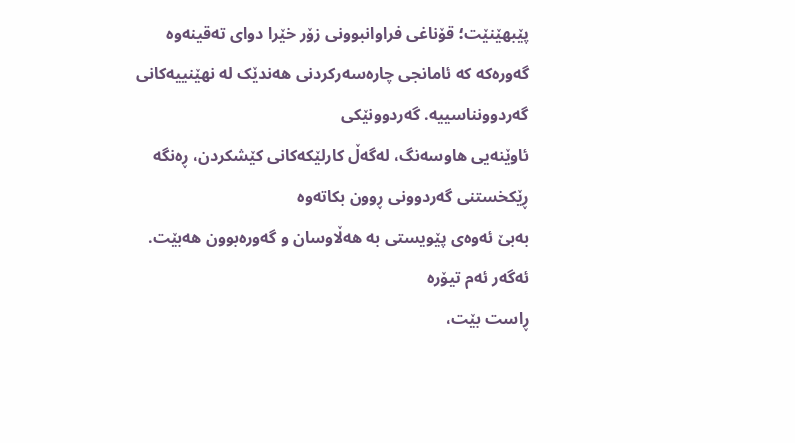پێبهێنێت؛ قۆناغی فراوانبوونی زۆر خێرا دوای تەقینەوە
گەورەکە کە ئامانجی چارەسەرکردنی هەندێک لە نهێنییەکانی گەردوونناسییە. گەردوونێکی
ئاوێنەیی هاوسەنگ، لەگەڵ کارلێکەکانی کێشکردن، ڕەنگە ڕێکخستنی گەردوونی ڕوون بکاتەوە
بەبێ ئەوەی پێویستی بە هەڵاوسان و گەورەبوون هەبێت.
ئەگەر ئەم تیۆرە
ڕاست بێت،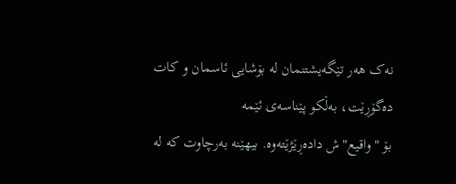نەک هەر تێگەیشتنمان لە بۆشایی ئاسمان و کات دەگۆڕێت، بەڵکو پێناسەی ئێمە
بۆ "واقیع"ش دادەڕێژێتەوە. بیهێنە بەرچاوت کە لە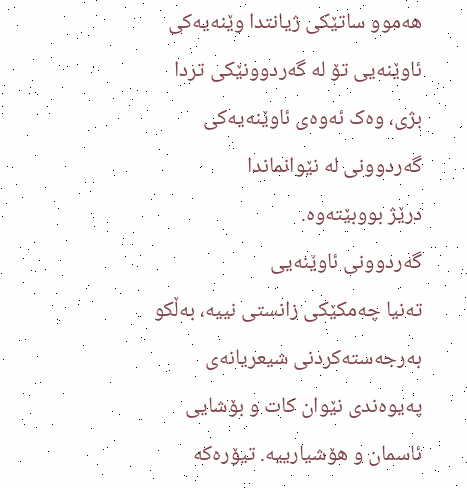هەموو ساتێکی ژیانتدا وێنەیەکی
ئاوێنەیی تۆ لە گەردوونێکی تردا بژی، وەک ئەوەی ئاوێنەیەکی گەردوونی لە نێوانماندا
درێژ بووبێتەوە.
گەردوونی ئاوێنەیی
تەنیا چەمکێکی زانستی نییە، بەڵکو بەرجەستەکردنی شیعریانەی پەیوەندی نێوان کات و بۆشایی
ئاسمان و هۆشیارییە. تیۆرەکە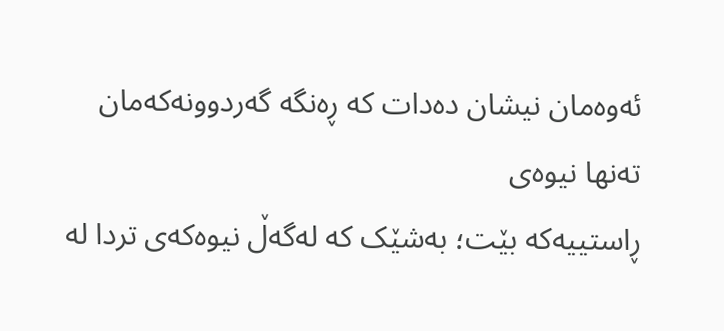ئەوەمان نیشان دەدات کە ڕەنگە گەردوونەکەمان تەنها نیوەی
ڕاستییەکە بێت؛ بەشێک کە لەگەڵ نیوەکەی تردا لە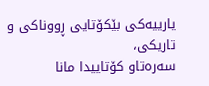یارییەکی بێکۆتایی ڕووناکی و تاریکی،
سەرەتاو کۆتاییدا مانا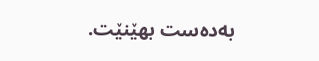بەدەست بهێنێت.